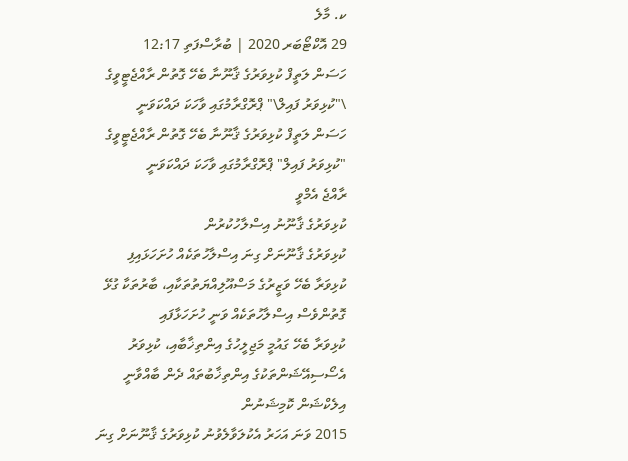ކ. މާލެ
29 އޮކްޓޯބަރ 2020 | ބުރާސްފަތި 12:17
ހަސަން ލަތީފް ކުޅިވަރުގެ ޤާނޫނާ ބެހޭ ގޮތުން ރާއްޖެޓީވީގެ \"ކުޅިވަރު ފައިލް\" ޕްރޮގްރާމުގައި ވާހަކަ ދައްކަވަނީ
ހަސަން ލަތީފް ކުޅިވަރުގެ ޤާނޫނާ ބެހޭ ގޮތުން ރާއްޖެޓީވީގެ "ކުޅިވަރު ފައިލް" ޕްރޮގްރާމުގައި ވާހަކަ ދައްކަވަނީ
ރާއްޖެ އެމްވީ
ކުޅިވަރުގެ ޤާނޫނު އިސްލާހުކުރުން
ކުޅިވަރުގެ ޤާނޫނަށް ގިނަ އިސްލާހުތަކެއް ހުށަހަޅައިފި
ކުޅިވަރާ ބެހޭ ވަޒީރުގެ މަސްއޫލިއްޔަތުތަކާއި، ބާރުތަކާ ގުޅޭ ގޮތުންވެސް އިސްލާހުތަކެއް ވަނީ ހުށަހަޅާފައި
ކުޅިވަރާ ބެހޭ ގައުމީ މަޖިލީހުގެ އިންތިޚާބާއި، ކުޅިވަރު އެސޯސިއޭޝަންތަކުގެ އިންތިޚާބުތައް ދެން ބާއްވާނީ އިލެކްޝަން ކޮމިޝަނުން
2015 ވަނަ އަހަރު އެކުލަވާލެވުނު ކުޅިވަރުގެ ޤާނޫނަށް ގިނަ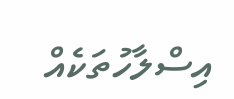އިސްލާހުތަކެއް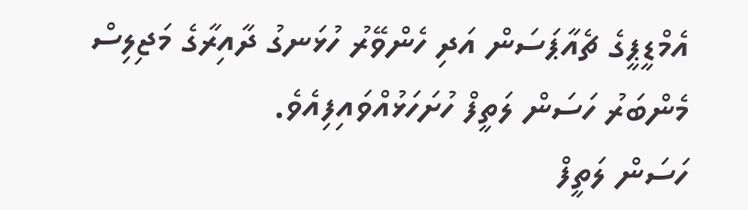އެމްޑީޕީގެ ޗެއާޕަސަން އަދި ހެންވޭރު ހުޅަނގު ދާއިރާގެ މަޖިލިސް މެންބަރު ހަސަން ލަތީފް ހުށަހަޅުއްވައިފިއެވެ.
ހަސަން ލަތީފް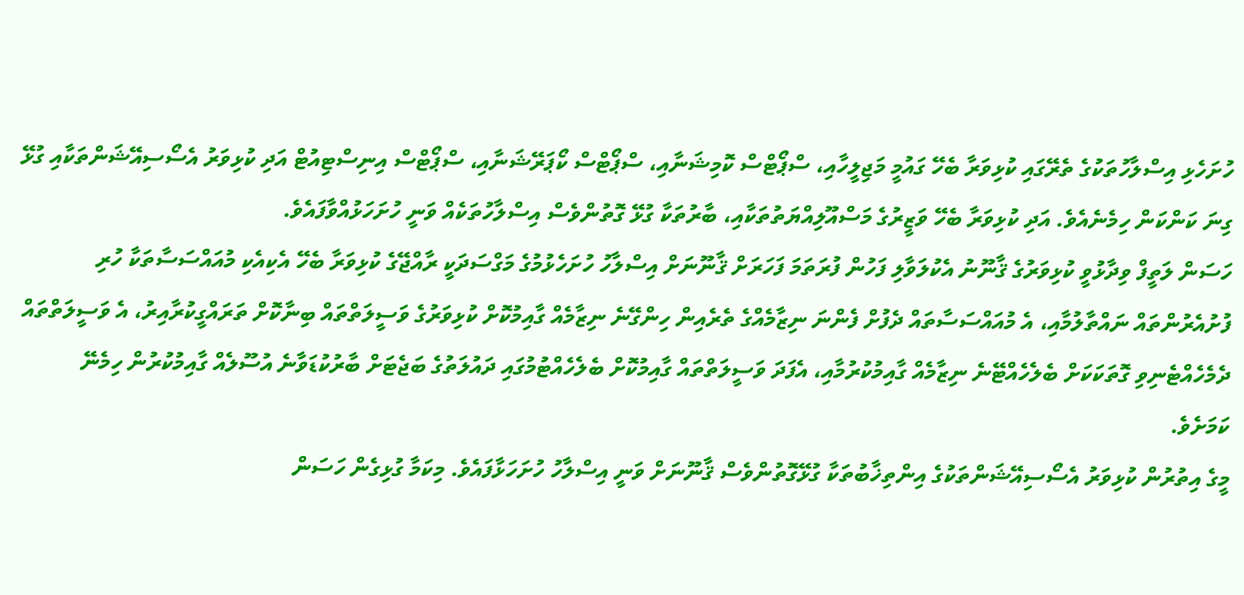ހުށަހެޅި އިސްލާހުތަކުގެ ތެރޭގައި ކުޅިވަރާ ބެހޭ ގައުމީ މަޖިލީހާއި، ސްޕޯޓްސް ކޮމިޝަނާއި، ސްޕޯޓްސް ކޯޕަރޭޝަނާއި، ސްޕޯޓްސް އިނިސްޓިއުޓް އަދި ކުޅިވަރު އެސޯސިއޭޝަންތަކާއި ގުޅޭ ގިނަ ކަންކަން ހިމެނެއެވެ. އަދި ކުޅިވަރާ ބެހޭ ވަޒީރުގެ މަސްއޫލިއްޔަތުތަކާއި، ބާރުތަކާ ގުޅޭ ގޮތުންވެސް އިސްލާހުތަކެއް ވަނީ ހުށަހަޅުއްވާފައެވެ.
ހަސަން ލަތީފް ވިދާޅުވީ ކުޅިވަރުގެ ޤާނޫނު އެކުލަވާލި ފަހުން ފުރަތަމަ ފަހަރަށް ޤާނޫނަށް އިސްލާހު ހުށަހެޅުމުގެ މަގްސަދަކީ ރާއްޖޭގެ ކުޅިވަރާ ބެހޭ އެކިއެކި މުއައްސަސާތަކާ ހުރި ފުށުއެރުންތައް ނައްތާލުމާއި، އެ މުއައްސަސާތައް ދެފުށް ފެންނަ ނިޒާމެއްގެ ތެރެއިން ހިންގޭނެ ނިޒާމެއް ގާއިމުކޮށް ކުޅިވަރުގެ ވަސީލަތްތައް ބިނާކޮށް ތަރައްގީކުރާއިރު، އެ ވަސީލަތްތައް ދެމެހެއްޓެނިވި ގޮތަކަކަށް ބެލެހެއްޓޭނެ ނިޒާމެއް ގާއިމުކުރުމާއި، އެފަދަ ވަސީލަތްތައް ގާއިމުކޮށް ބެލެހެއްޓުމުގައި ދައުލަތުގެ ބަޖެޓަށް ބާރުކުޑަވާނެ އުސޫލެއް ގާއިމުކުރުން ހިމެނޭ ކަމަށެވެ.
މީގެ އިތުރުން ކުޅިވަރު އެސޯސިއޭޝަންތަކުގެ އިންތިޚާބުތަކާ ގުޅޭގޮތުންވެސް ޤާނޫނަށް ވަނީ އިސްލާހު ހުށަހަޅާފައެވެ. މިކަމާ ގުޅިގެން ހަސަން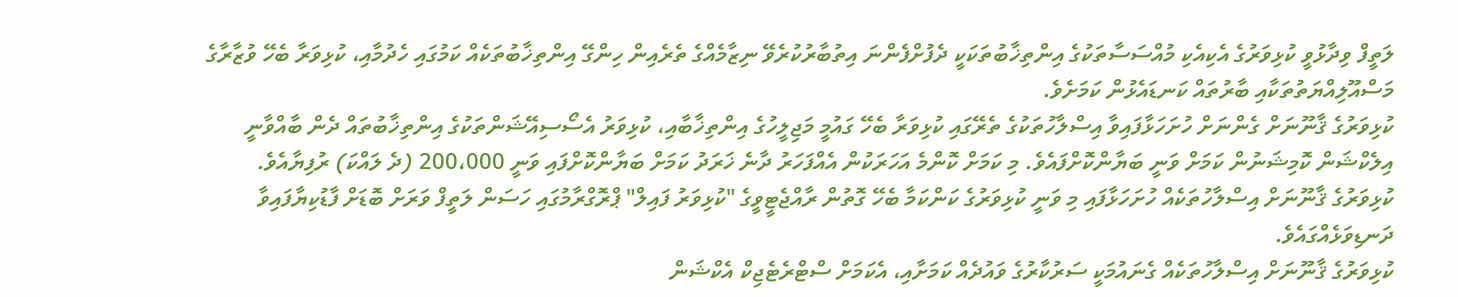ލަތީފް ވިދާޅުވީ ކުޅިވަރުގެ އެކިއެކި މުއްސަސާތަކުގެ އިންތިޚާބުތަކަކީ ދެފުށްފެންނަ އިތުބާރުކުރެވޭ ނިޒާމެއްގެ ތެރެއިން ހިންގޭ އިންތިޚާބުތަކެއް ކަމުގައި ހެދުމާއި، ކުޅިވަރާ ބެހޭ ވުޒާރާގެ މަސްއޫލިއްޔަތުތަކާއި ބާރުތައް ކަނޑައެޅުން ކަމަށެވެ.
ކުޅިވަރުގެ ޤާނޫނަށް ގެންނަށް ހުށަހަޅާފައިވާ އިސްލާހުތަކުގެ ތެރޭގައި ކުޅިވަރާ ބެހޭ ގައުމީ މަޖިލީހުގެ އިންތިޚާބާއި، ކުޅިވަރު އެސޯސިއޭޝަންތަކުގެ އިންތިޚާބުތައް ދެން ބާއްވާނީ އިލެކްޝަން ކޮމިޝަނުން ކަމަށް ވަނީ ބަޔާންކޮށްފައެވެ. މި ކަމަށް ކޮންމެ އަހަރަކުން އެއްފަހަރު ދާނެ ޚަރަދު ކަމަށް ބަޔާންކޮށްފައި ވަނީ 200،000 (ދެ ލައްކަ) ރުފިޔާއެވެ.
ކުޅިވަރުގެ ޤާނޫނަށް އިސްލާހުތަކެއް ހުށަހަޅާފައި މި ވަނީ ކުޅިވަރުގެ ކަންކަމާ ބެހޭ ގޮތުން ރާއްޖެޓީވީގެ "ކުޅިވަރު ފައިލް" ޕްރޮގްރާމުގައި ހަސަން ލަތީފް ވަރަށް ބޮޑަށް ފާޑުކިޔާފައިވާ ދަނޑިވަޅެއްގައެވެ.
ކުޅިވަރުގެ ޤާނޫނަށް އިސްލާހުތަކެއް ގެނައުމަކީ ސަރުކާރުގެ ވައުދެއް ކަމަށާއި، އެކަމަށް ސްޓްރެޓެޖިކް އެކްޝަން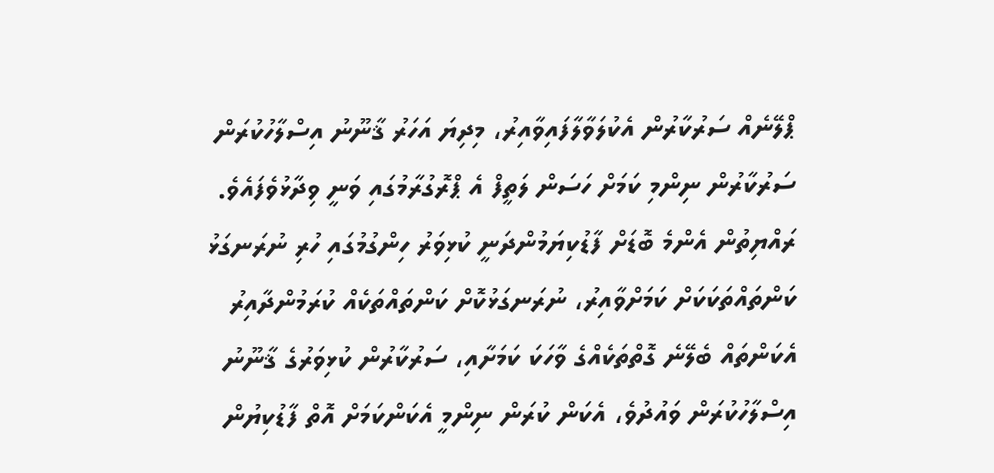ޕްލޭނެއް ސަރުކާރުން އެކުލަވާލާފައިވާއިރު، މިދިޔަ އަހަރު ޤާނޫނު އިސްލާހުކުރަން ސަރުކާރުން ނިންމި ކަމަށް ހަސަން ލަތީފް އެ ޕްރޮގުރާމުގައި ވަނީ ވިދާޅުވެފައެވެ.
ރައްޔިތުން އެންމެ ބޮޑަށް ފާޑުކިޔަމުންދަނީ ކުޅިވަރު ހިންގުމުގައި ހުރި ނުރަނގަޅު ކަންތައްތަކަކަށް ކަމަށްވާއިރު، ނުރަނގަޅުކޮށް ކަންތައްތަކެއް ކުރަމުންދާއިރު އެކަންތައް ބެލޭނެ ގޮތްތަކެއްގެ ވާހަކަ ކަމަށާއި، ސަރުކާރުން ކުޅިވަރުގެ ޤާނޫނު އިސްލާހުކުރަން ވައުދުވެ، އެކަން ކުރަން ނިންމީ އެކަންކަމަށް އޮތް ފާޑުކިޔުން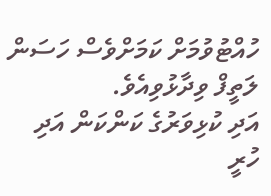ހުއްޓުވުމަށް ކަމަށްވެސް ހަސަން ލަތީފް ވިދާޅުވިއެވެ.
އަދި ކުޅިވަރުގެ ކަންކަން އަދި ހުރީ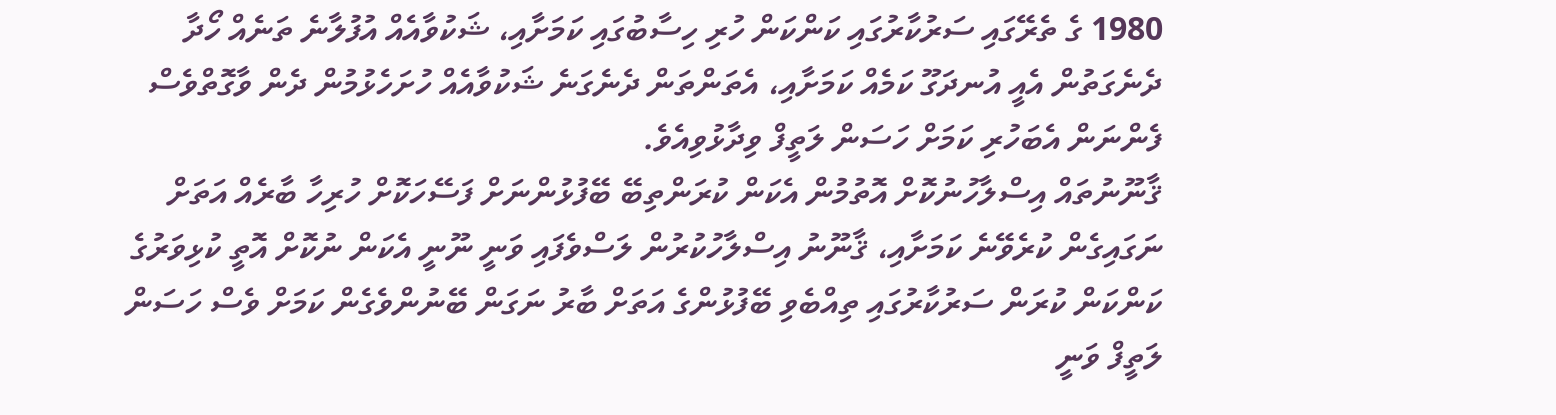1980 ގެ ތެރޭގައި ސަރުކާރުގައި ކަންކަން ހުރި ހިސާބުގައި ކަމަށާއި، ޝަކުވާއެއް އުފުލާނެ ތަނެއް ހޯދާ ދެނެގަތުން އެއީ އުނދަގޫ ކަމެއް ކަމަށާއި، އެތަންތަން ދެނެގަނެ ޝަކުވާއެއް ހުށަހެޅުމުން ދެން ވާގޮތްވެސް ފެންނަން އެބަހުރި ކަމަށް ހަސަން ލަތީފް ވިދާޅުވިއެވެ.
ޤާނޫނުތައް އިސްލާހުނުކޮށް އޮތުމުން އެކަން ކުރަންތިބޭ ބޭފުޅުންނަށް ފަސޭހަކޮށް ހުރިހާ ބާރެއް އަތަށް ނަގައިގެން ކުރެވޭނެ ކަމަށާއި، ޤާނޫނު އިސްލާހުކުރުން ލަސްވެފައި ވަނީ ނޫނީ އެކަން ނުކޮށް އޮތީ ކުޅިވަރުގެ ކަންކަން ކުރަން ސަރުކާރުގައި ތިއްބެވި ބޭފުޅުންގެ އަތަށް ބާރު ނަގަން ބޭނުންވެގެން ކަމަށް ވެސް ހަސަން ލަތީފް ވަނީ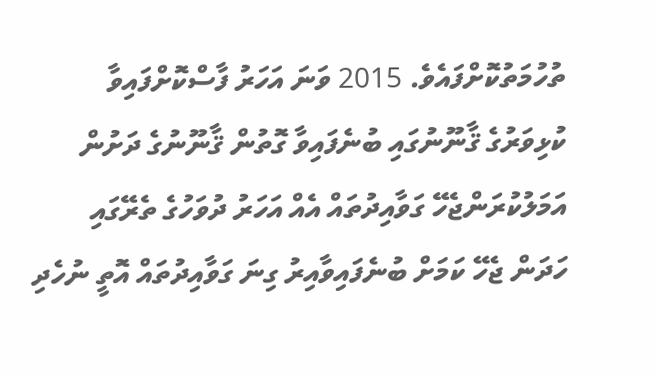ތުހުމަތުކޮށްފައެވެ. 2015 ވަނަ އަހަރު ފާސްކޮށްފައިވާ ކުޅިވަރުގެ ޤާނޫނުގައި ބުނެފައިވާ ގޮތުން ޤާނޫނުގެ ދަށުން އަމަލުކުރަންޖެހޭ ގަވާއިދުތައް އެއް އަހަރު ދުވަހުގެ ތެރޭގައި ހަދަން ޖެހޭ ކަމަށް ބުނެފައިވާއިރު ގިނަ ގަވާއިދުތައް އޮތީ ނުހެދި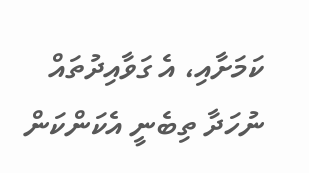ކަމަށާއި، އެ ގަވާއިދުތައް ނުހަދާ ތިބެނީ އެކަންކަން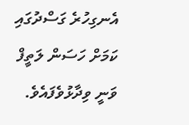އެނގިހުރެ ގަސްދުގައި ކަމަށް ހަސަން ލަތީފް ވަނީ ވިދާޅުވެފައެވެ.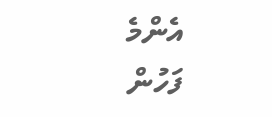އެންމެ ފަހުން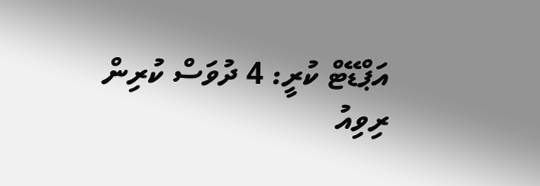އަޕްޑޭޓް ކުރީ: 4 ދުވަސް ކުރިން
ރިވިއު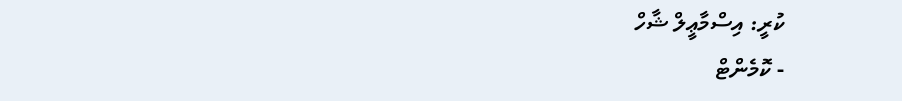ކުރީ: އިސްމާޢީލް ޝާހް
- ކޮމެންޓް